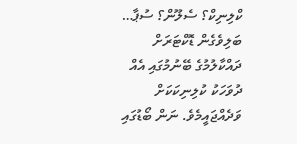ކްލިނިކް؟ ސެލޫން؟ ސުޕާ…
ބަލިވެގެން ޑޮކްޓަރަށް ދައްކާލުމުގެ ބޭނުމުގައި އެއް ދުވަހަކު ކުލިނިކަކަށް ވަދެއްޖައީމެވެ. ނަން ބޯޑުގައި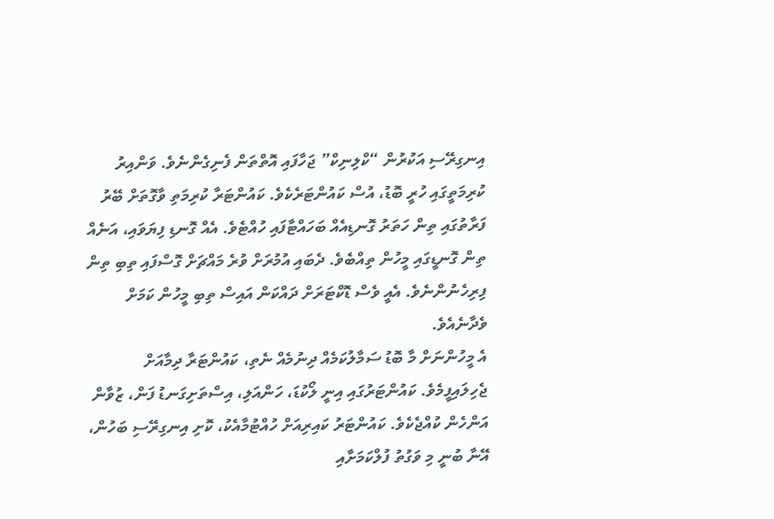އިނގިރޭސި އަކުރުން “ކްލިނިކް” ޖަހާފައި އޮތްތަން ފެނިގެންނެވެ. ވަންއިރު ކުރިމަތީގައި ހުރީ ބޮޑު، އުސް ކައުންޓަރެކެވެ. ކައުންޓަރާ ކުރިމަތި ވާގޮތަށް ބޭރު ފަރާތުގައި ތިން ހަތަރު ގޮނޑިއެއް ބަހައްޓާފައި ހުއްޓެވެ. އެއް ގޮނޑި ފިޔަވައި، އަނެއް ތިން ގޮނޑީގައި މީހުން ތިއްބެވެ. ދެބައި އުމުރަށް ވުރެ މައްޗަށް ގޮސްފައި ތިބި ތިން ފިރިހެނުންނެވެ. އެއީ ވެސް ޑޮކްޓަރަށް ދައްކަން އައިސް ތިބި މީހުން ކަމަށް ވެދާނެއެވެ.
އެ މީހުންނަށް މާ ބޮޑު ސަމާލުކަމެއް ދިނުމެއް ނެތި، ކައުންޓަރާ ދިމާއަށް ޖެހިލައިފީމެވެ. ކައުންޓަރުގައި އިނީ ލޯކުޑަ، ހަންއަލި، އިސްތަށިގަނޑު ފަން، ޒުވާން އަންހެން ކުއްޖެކެވެ. ކައުންޓަރު ކައިރިއަށް ހުއްޓުމާއެކު، ކޮށި އިނގިރޭސި ބަހުން، އޭނާ ބުނީ މި ވަގުތު ފުލްކަމަށާއި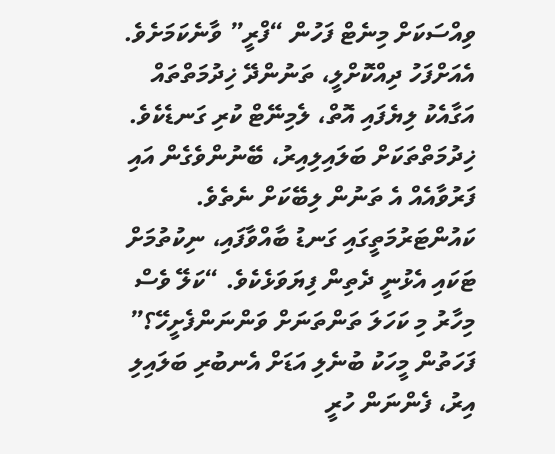ވިއްސަކަށް މިނެޓް ފަހުން “ފްރީ” ވާނެކަމަށެވެ. އެއަށްފަހު ދިއްކޮށްލީ، ތަނުންދޭ ޚިދުމަތްތައް އަގާއެކު ލިޔެފައި އޮތް، ލެމިނޭޓް ކުރި ގަނޑެކެވެ.
ޚިދުމަތްތަކަށް ބަލައިލިއިރު، ބޭނުންވެގެން އައި ފަރުވާއެއް އެ ތަނުން ލިބޭކަށް ނެތެވެ. ކައުންޓަރުމަތީގައި ގަނޑު ބާއްވާފައި، ނިކުތުމަށް ޓަކައި އެޅުނީ ދެތިން ފިޔަވަޅެކެވެ. “ކަލޭ ވެސް މިހާރު މި ކަހަލަ ތަންތަނަށް ވަންނަންފެށީހޭ؟” ފަހަތުން މީހަކު ބުނެލި އަޑަށް އެނބުރި ބަލައިލި އިރު، ފެންނަން ހުރީ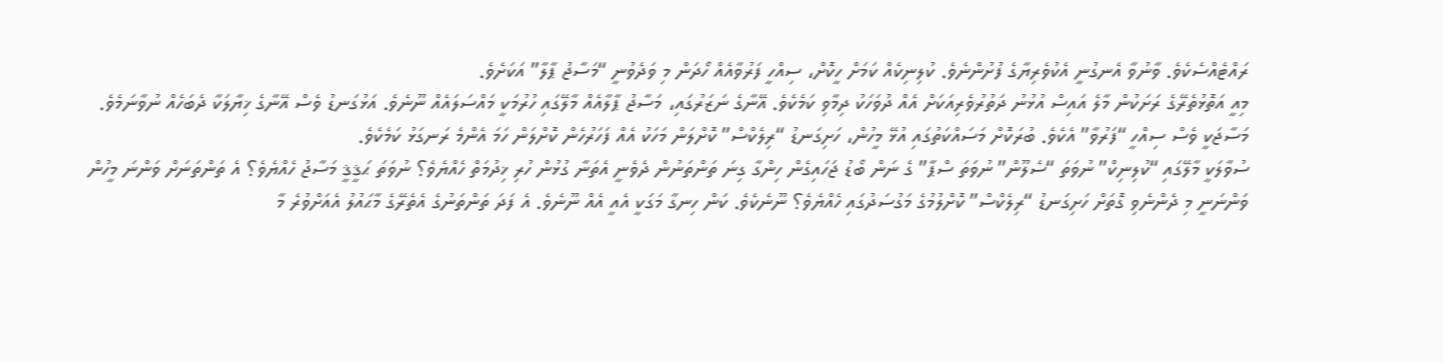ރައްޓެއްސެކެވެ. ވާނުވާ އެނގުނީ އެކުވެރިޔާގެ ފުށުންނެވެ. ކުލިނިކެއް ކަމަށް ހީކޮށް، ސިއްހީ ފަރުވާއެއް ހޯދަން މި ވަދެވުނީ “މަސާޖު ޕާލާ” އަކަށެވެ.
މިއީ އަތޮޅުތެރޭގެ ރަށަކުން މާލެ އައިސް އުޅުނު ދަތުރުވެރިއަކަށް އެއް ދުވަހަކު ދިމާވި ކަމެކެވެ. އޭނާގެ ނަޒަރުގައި، މަސާޖު ޕާލާއެއް މާލޭގައި ހުރުމަކީ މައްސަލައެއް ނޫނެވެ. އަޅުގަނޑު ވެސް އޭނާގެ ޚިޔާލަކާ ދެބަހެއް ނުވާނަމެވެ. މަސާޖަކީ ވެސް ސިއްހީ “ފަރުވާ” އެކެވެ. ބުރަކޮށް މަސައްކަތުގައި އުޅޭ މީހުން، ހަށިގަނޑު “ރިލެކްސް” ކޮށްލަން މަހަކު އެއް ފަހަރުހެން ކޮށްލަން ހަމަ އެންމެ ރަނގަޅު ކަމެކެވެ.
ސުވާލަކީ މާލޭގައި “ކުލިނިކް” ނުވަތަ “ސެލޫން” ނުވަތަ ސްޕާ” ގެ ނަން ބޯޑު ޖަހައިގެން ހިންގާ ގިނަ ތަންތަނުން ދެވެނީ އެތަނާ ގުޅުން ހުރި ޚިދުމަތް ހެއްޔެވެ؟ ނުވަތަ ޙަޤީޤީ މަސާޖު ހެއްޔެވެ؟ އެ ތަންތަނަށް ވަންނަ މީހުން ވަންނަނީ މި ދެންނެވި ގޮތަށް ހަށިގަނޑު “ރިލެކްސް” ކޮށްލުމުގެ މަގުސަދުގައި ހެއްޔެވެ؟ ނޫނެކެވެ. ކަން ހިނގާ މަގަކީ އެއީ އެއް ނޫނެވެ. އެ ފަދަ ތަންތަނުގެ އެތެރޭގެ މާޙައުލު އެއަށްވުރެ މާ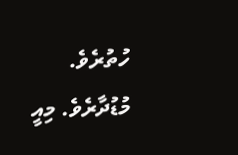ހުތުރެވެ. މުޑުދާރެވެ. މިއީ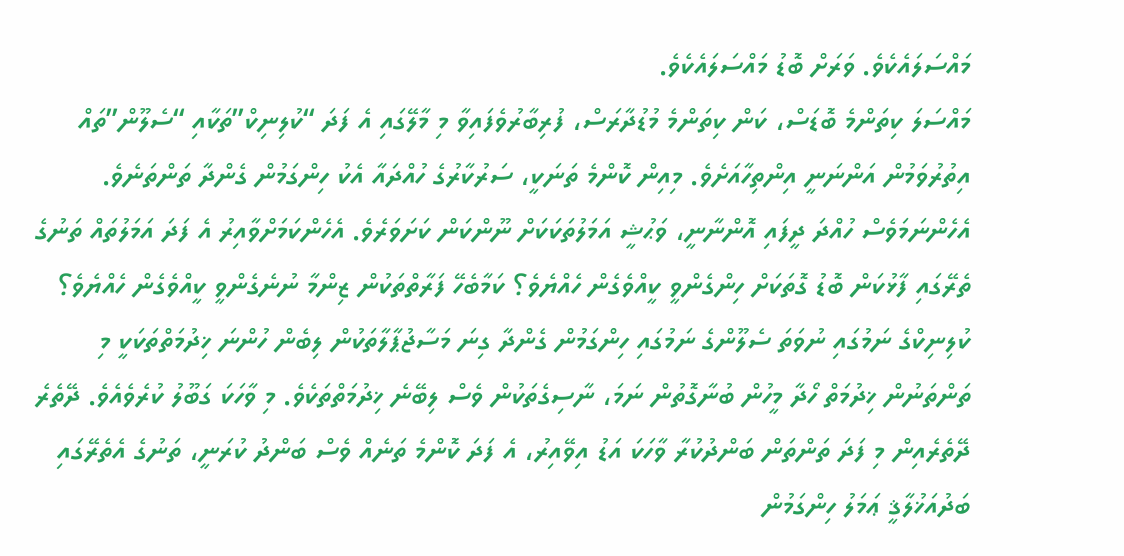މައްސަލައެކެވެ. ވަރަށް ބޮޑު މައްސަލައެކެވެ.
މައްސަލަ ކިތަންމެ ބޮޑަސް، ކަން ކިތަންމެ މުޑުދާރަސް، ފުރިބާރުވެފައިވާ މި މާލޭގައި އެ ފަދަ “ކުލިނިކް”ތަކާއި “ސެލޫން”ތައް އިތުރުވަމުން އަންނަނީ އިންތިހާއަށެވެ. މިއިން ކޮންމެ ތަނަކީ، ސަރުކާރުގެ ހުއްދައާ އެކު ހިންގަމުން ގެންދާ ތަންތަނެވެ. އެހެންނަމަވެސް ހުއްދަ ދީފައި އޮންނާނީ، ވަޙުޝީ އަމަލުތަކަކަށް ނޫންކަން ކަށަވަރެވެ. އެހެންކަމަށްވާއިރު އެ ފަދަ އަމަލުތައް ތަނުގެ ތެރޭގައި ފާޅުކަން ބޮޑު ގޮތަކަށް ހިންގެންވީ ކީއްވެގެން ހެއްޔެވެ؟ ކަމާބެހޭ ފަރާތްތަކުން ޒިންމާ ނުނެގެންވީ ކީއްވެގެން ހެއްޔެވެ؟
ކުލިނިކްގެ ނަމުގައި ނުވަތަ ސެލޫންގެ ނަމުގައި ހިންގަމުން ގެންދާ ގިނަ މަސާޖުޕާލާތަކުން ލިބެން ހުންނަ ޚިދުމަތްތަކަކީ މި ތަންތަނުން ޚިދުމަތް ހޯދާ މީހުން ބުނާގޮތުން ނަމަ، ނާސިގެތަކުން ވެސް ލިބޭނެ ޚިދުމަތްތަކެވެ. މި ވާހަކަ ގަބޫލު ކުރެވެއެވެ. ދޭތެރެ ދޭތެރެއިން މި ފަދަ ތަންތަން ބަންދުކުރާ ވާހަކަ އަޑު އިވޭއިރު، އެ ފަދަ ކޮންމެ ތަނެއް ވެސް ބަންދު ކުރަނީ، ތަނުގެ އެތެރޭގައި ބަދުއަޚުލާޤީ ޢަމަލު ހިންގަމުން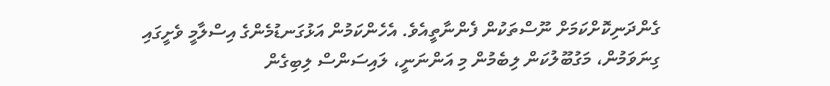ގެންދަނިކޮށްކަމަށް ނޫސްތަކުން ފެންނާތީއެވެ. އެހެންކަމުން އަޅުގަނޑުމެންގެ އިސްލާމީ ވެށީގައި ގިނަވަމުން، މަގުބޫލުކަން ލިބެމުން މި އަންނަނީ، ލައިސަންސް ލިބިގެން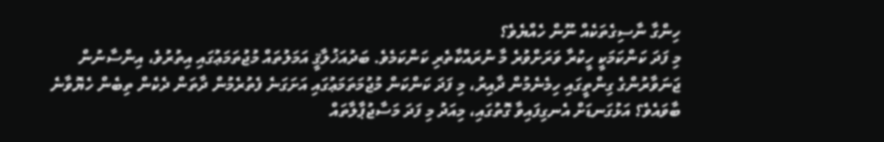ހިންގާ ނާސިގެތަކެއް ނޫން ހެއްޔެވެ؟
މި ފަދަ ކަންކަމަކީ ހީކުރާ ވަރަށްވުރެ މާ ނުރައްކާތެރި ކަންކަމެވެ. ބަދުއަޚުލާޤީ އަމަލުތައް މުޖުތަމަޢުގައި އިތުރުވެ، އިންސާނުން ޖަނަވާރުންގެ ގިންތީގައި ހިމެނެމުން ދާއިރު، މި ފަދަ ކަންކަން މުޖުމަތަމަޢުގައި އަށަގަނެ ފެތުރެމުން ދާތަން ދެކެން ތިބެން ހެޔޮވާނެ ބާވައެވެ؟ އަޅުގަނޑަށް އެނގިފައިވާ ގޮތުގައި، މިއަދު މި ފަދަ މަސާޖުޕާލާތައް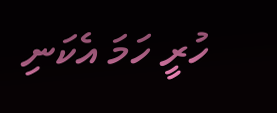ހުރީ ހަމަ އެކަނި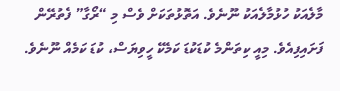މާލެއަކު ހުޅުމާލެއަކު ނޫނެވެ. އަތޮޅުތަކަށް ވެސް މި “ރޯގާ” ފެތުރޭން ފަށައިފިއެވެ. މިއީ ކިތަންމެ ކުޑަކުޑަ ކަމެކޭ ހީވިޔަސް، ކުޑަ ކަމެއް ނޫނެވެ.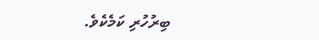ބިރުހުރި ކަމެކެވެ.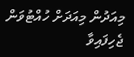މިއަދުން މިއަދަށް ހުއްޓުވަން ޖެހިފައިވާ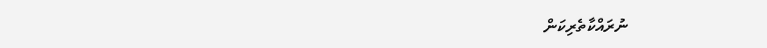ނުރައްކާތެރިކަން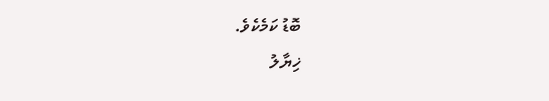ބޮޑު ކަމެކެވެ.
ޚިޔާލު